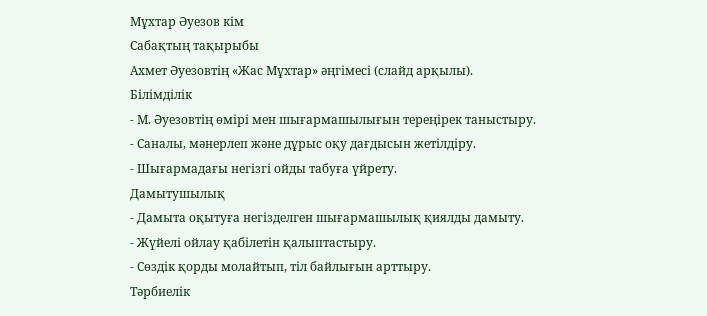Мұхтар Әуезов кім
Сабақтың тақырыбы
Ахмет Әуезовтің «Жас Мұхтар» әңгімесі (слайд арқылы).
Білімділік
- М. Әуезовтің өмірі мен шығармашылығын тереңірек таныстыру.
- Саналы, мәнерлеп және дұрыс оқу дағдысын жетілдіру.
- Шығармадағы негізгі ойды табуға үйрету.
Дамытушылық
- Дамыта оқытуға негізделген шығармашылық қиялды дамыту.
- Жүйелі ойлау қабілетін қалыптастыру.
- Сөздік қорды молайтып, тіл байлығын арттыру.
Тәрбиелік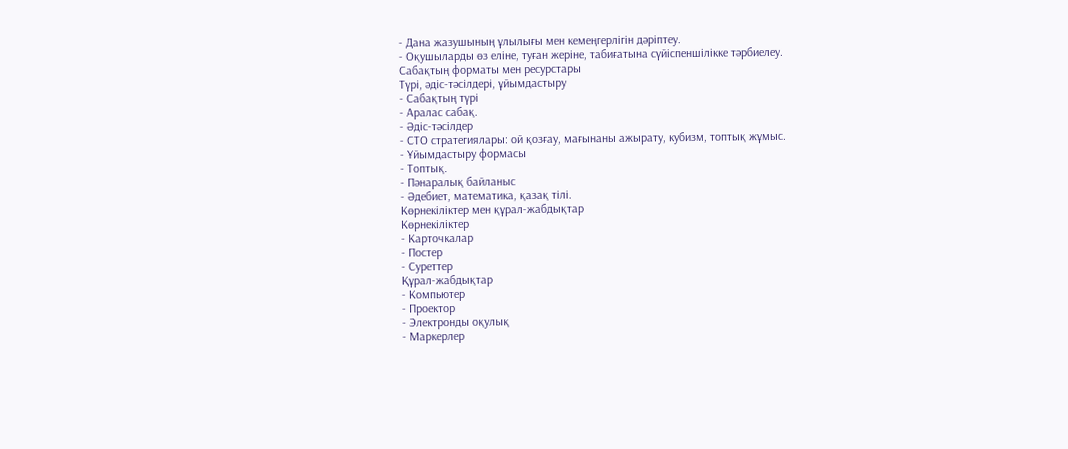- Дана жазушының ұлылығы мен кемеңгерлігін дәріптеу.
- Оқушыларды өз еліне, туған жеріне, табиғатына сүйіспеншілікке тәрбиелеу.
Сабақтың форматы мен ресурстары
Түрі, әдіс-тәсілдері, ұйымдастыру
- Сабақтың түрі
- Аралас сабақ.
- Әдіс-тәсілдер
- СТО стратегиялары: ой қозғау, мағынаны ажырату, кубизм, топтық жұмыс.
- Ұйымдастыру формасы
- Топтық.
- Пәнаралық байланыс
- Әдебиет, математика, қазақ тілі.
Көрнекіліктер мен құрал-жабдықтар
Көрнекіліктер
- Карточкалар
- Постер
- Суреттер
Құрал-жабдықтар
- Компьютер
- Проектор
- Электронды оқулық
- Маркерлер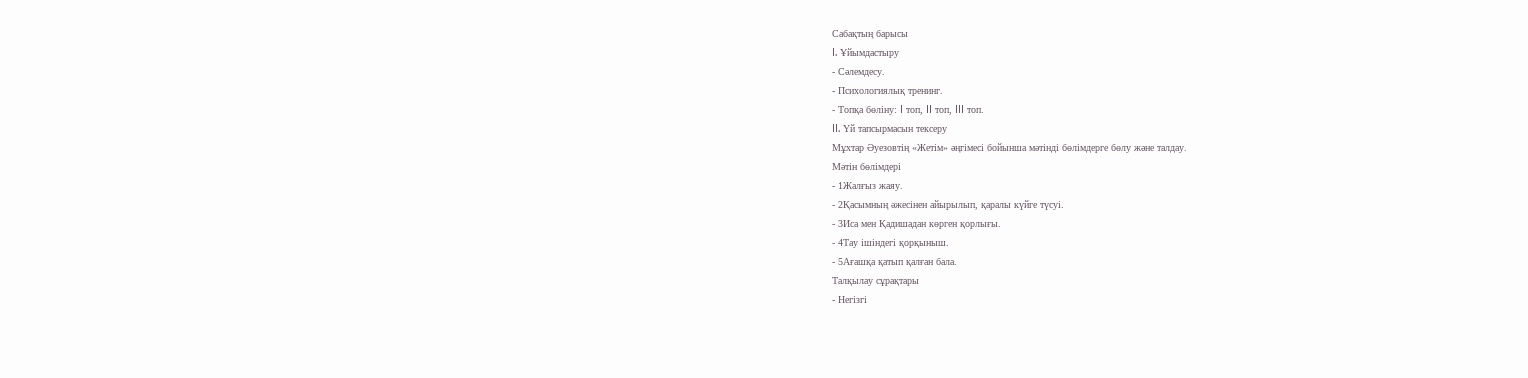Сабақтың барысы
I. Ұйымдастыру
- Сәлемдесу.
- Психологиялық тренинг.
- Топқа бөліну: I топ, II топ, III топ.
II. Үй тапсырмасын тексеру
Мұхтар Әуезовтің «Жетім» әңгімесі бойынша мәтінді бөлімдерге бөлу және талдау.
Мәтін бөлімдері
- 1Жалғыз жаяу.
- 2Қасымның әжесінен айырылып, қаралы күйге түсуі.
- 3Иса мен Қадишадан көрген қорлығы.
- 4Тау ішіндегі қорқыныш.
- 5Ағашқа қатып қалған бала.
Талқылау сұрақтары
- Негізгі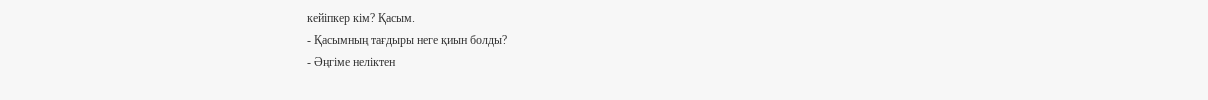кейіпкер кім? Қасым.
- Қасымның тағдыры неге қиын болды?
- Әңгіме неліктен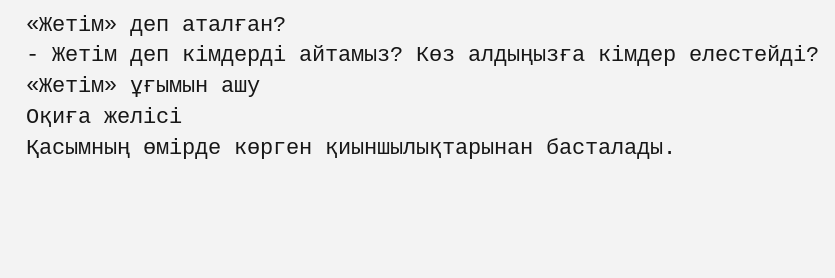«Жетім» деп аталған?
- Жетім деп кімдерді айтамыз? Көз алдыңызға кімдер елестейді?
«Жетім» ұғымын ашу
Оқиға желісі
Қасымның өмірде көрген қиыншылықтарынан басталады.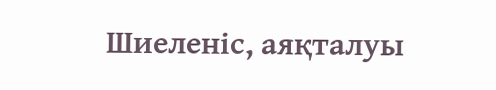Шиеленіс, аяқталуы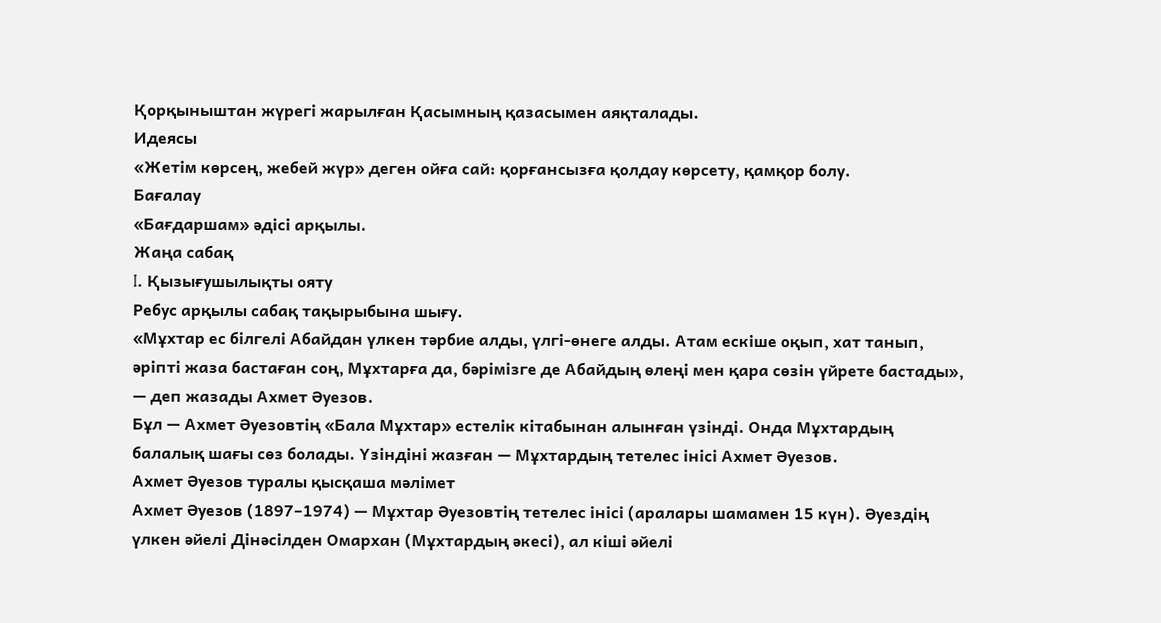Қорқыныштан жүрегі жарылған Қасымның қазасымен аяқталады.
Идеясы
«Жетім көрсең, жебей жүр» деген ойға сай: қорғансызға қолдау көрсету, қамқор болу.
Бағалау
«Бағдаршам» әдісі арқылы.
Жаңа сабақ
I. Қызығушылықты ояту
Ребус арқылы сабақ тақырыбына шығу.
«Мұхтар ес білгелі Абайдан үлкен тәрбие алды, үлгі-өнеге алды. Атам ескіше оқып, хат танып, әріпті жаза бастаған соң, Мұхтарға да, бәрімізге де Абайдың өлеңі мен қара сөзін үйрете бастады», — деп жазады Ахмет Әуезов.
Бұл — Ахмет Әуезовтің «Бала Мұхтар» естелік кітабынан алынған үзінді. Онда Мұхтардың балалық шағы сөз болады. Үзіндіні жазған — Мұхтардың тетелес інісі Ахмет Әуезов.
Ахмет Әуезов туралы қысқаша мәлімет
Ахмет Әуезов (1897–1974) — Мұхтар Әуезовтің тетелес інісі (аралары шамамен 15 күн). Әуездің үлкен әйелі Дінәсілден Омархан (Мұхтардың әкесі), ал кіші әйелі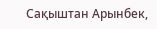Сақыштан Арынбек,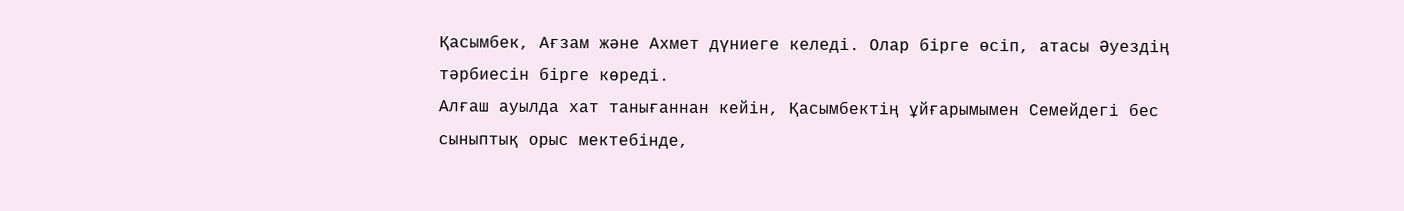Қасымбек, Ағзам және Ахмет дүниеге келеді. Олар бірге өсіп, атасы Әуездің тәрбиесін бірге көреді.
Алғаш ауылда хат танығаннан кейін, Қасымбектің ұйғарымымен Семейдегі бес сыныптық орыс мектебінде,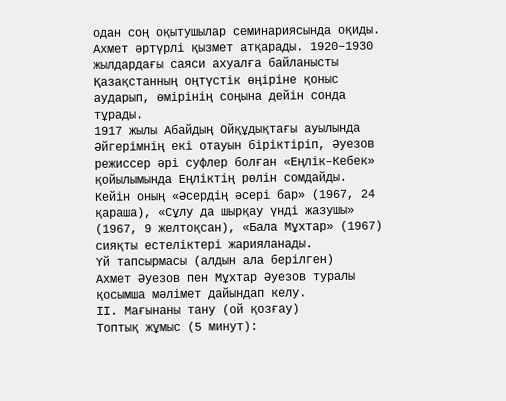одан соң оқытушылар семинариясында оқиды. Ахмет әртүрлі қызмет атқарады. 1920–1930 жылдардағы саяси ахуалға байланысты Қазақстанның оңтүстік өңіріне қоныс аударып, өмірінің соңына дейін сонда тұрады.
1917 жылы Абайдың Ойқұдықтағы ауылында Әйгерімнің екі отауын біріктіріп, Әуезов режиссер әрі суфлер болған «Еңлік–Кебек» қойылымында Еңліктің рөлін сомдайды.
Кейін оның «Әсердің әсері бар» (1967, 24 қараша), «Сұлу да шырқау үнді жазушы» (1967, 9 желтоқсан), «Бала Мұхтар» (1967) сияқты естеліктері жарияланады.
Үй тапсырмасы (алдын ала берілген)
Ахмет Әуезов пен Мұхтар Әуезов туралы қосымша мәлімет дайындап келу.
II. Мағынаны тану (ой қозғау)
Топтық жұмыс (5 минут):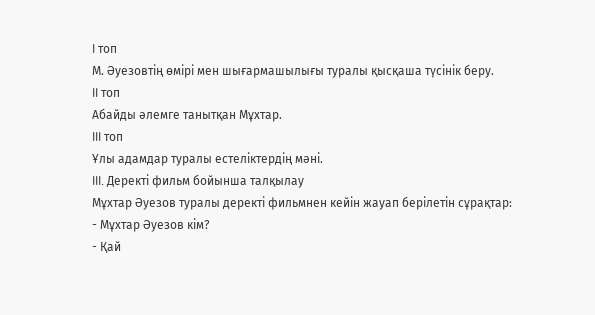I топ
М. Әуезовтің өмірі мен шығармашылығы туралы қысқаша түсінік беру.
II топ
Абайды әлемге танытқан Мұхтар.
III топ
Ұлы адамдар туралы естеліктердің мәні.
III. Деректі фильм бойынша талқылау
Мұхтар Әуезов туралы деректі фильмнен кейін жауап берілетін сұрақтар:
- Мұхтар Әуезов кім?
- Қай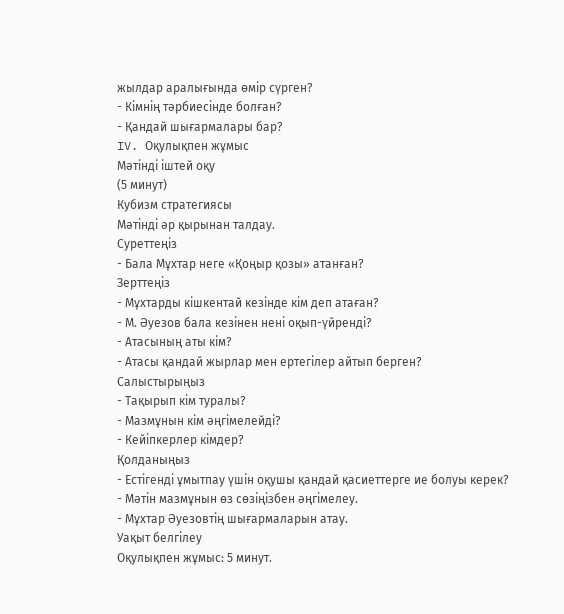жылдар аралығында өмір сүрген?
- Кімнің тәрбиесінде болған?
- Қандай шығармалары бар?
IV. Оқулықпен жұмыс
Мәтінді іштей оқу
(5 минут)
Кубизм стратегиясы
Мәтінді әр қырынан талдау.
Суреттеңіз
- Бала Мұхтар неге «Қоңыр қозы» атанған?
Зерттеңіз
- Мұхтарды кішкентай кезінде кім деп атаған?
- М. Әуезов бала кезінен нені оқып-үйренді?
- Атасының аты кім?
- Атасы қандай жырлар мен ертегілер айтып берген?
Салыстырыңыз
- Тақырып кім туралы?
- Мазмұнын кім әңгімелейді?
- Кейіпкерлер кімдер?
Қолданыңыз
- Естігенді ұмытпау үшін оқушы қандай қасиеттерге ие болуы керек?
- Мәтін мазмұнын өз сөзіңізбен әңгімелеу.
- Мұхтар Әуезовтің шығармаларын атау.
Уақыт белгілеу
Оқулықпен жұмыс: 5 минут.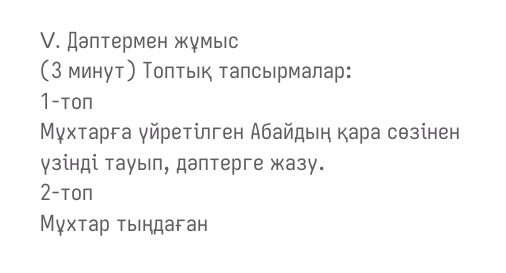V. Дәптермен жұмыс
(3 минут) Топтық тапсырмалар:
1-топ
Мұхтарға үйретілген Абайдың қара сөзінен үзінді тауып, дәптерге жазу.
2-топ
Мұхтар тыңдаған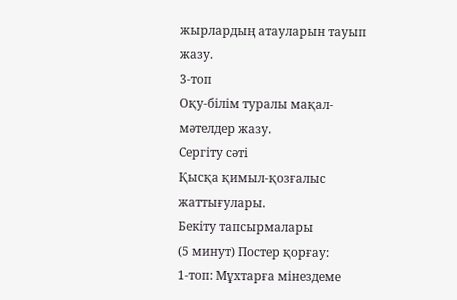жырлардың атауларын тауып жазу.
3-топ
Оқу-білім туралы мақал-мәтелдер жазу.
Сергіту сәті
Қысқа қимыл-қозғалыс жаттығулары.
Бекіту тапсырмалары
(5 минут) Постер қорғау:
1-топ: Мұхтарға мінездеме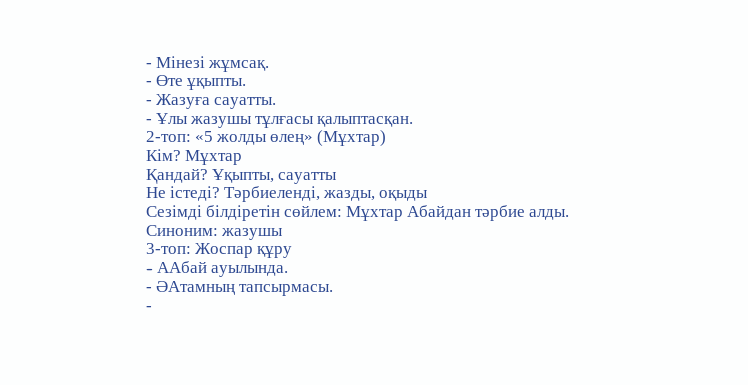- Мінезі жұмсақ.
- Өте ұқыпты.
- Жазуға сауатты.
- Ұлы жазушы тұлғасы қалыптасқан.
2-топ: «5 жолды өлең» (Мұхтар)
Кім? Мұхтар
Қандай? Ұқыпты, сауатты
Не істеді? Тәрбиеленді, жазды, оқыды
Сезімді білдіретін сөйлем: Мұхтар Абайдан тәрбие алды.
Синоним: жазушы
3-топ: Жоспар құру
- AАбай ауылында.
- ӘАтамның тапсырмасы.
-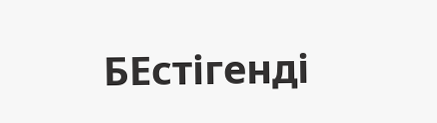БЕстігенді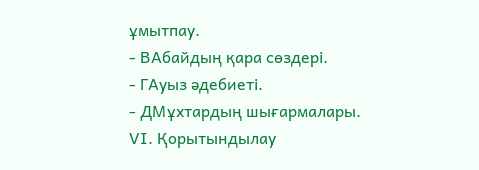ұмытпау.
- ВАбайдың қара сөздері.
- ГАуыз әдебиеті.
- ДМұхтардың шығармалары.
VI. Қорытындылау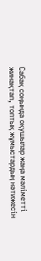Сабақ соңында оқушылар жаңа мәліметті жинақтап, топтық жұмыстардың нәтижесін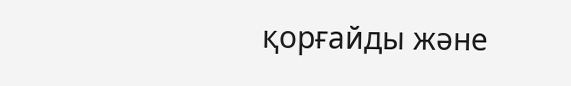қорғайды және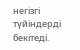негізгі түйіндерді бекітеді.